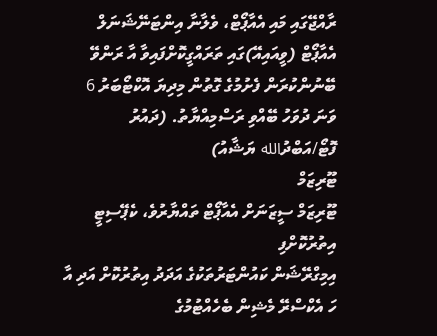ރާއްޖޭގައި މައި އެއާޕޯޓް، ވެލާނާ އިންޓަނޭޝަނަލް އެއާޕޯޓް (ވީއައިއޭ)ގައި ތަރައްގީކޮށްފައިވާ އާ ރަންވޭ ބޭނުންކުރަން ފެށުމުގެ ގޮތުން މިދިޔަ އޮކްޓޯބަރު 6 ވަނަ ދުވަހު ބޭއްވި ރަސްމިއްޔާތު. (ދައުރު ފޮޓޯ/އަބްދުالله ޔަޝާއު)
ޓޫރިޒަމް
ޓޫރިޒަމް ސީޒަނަށް އެއާޕޯޓް ތައްޔާރުވެ، ކެޕޭސިޓީ އިތުރުކޮށްފި
އިމިގްރޭޝަން ކައުންޓަރުތަކުގެ އަދަދު އިތުރުކޮށް އަދި އާ ހަ އެކްސްރޭ މެޝިން ބެހެއްޓުމުގެ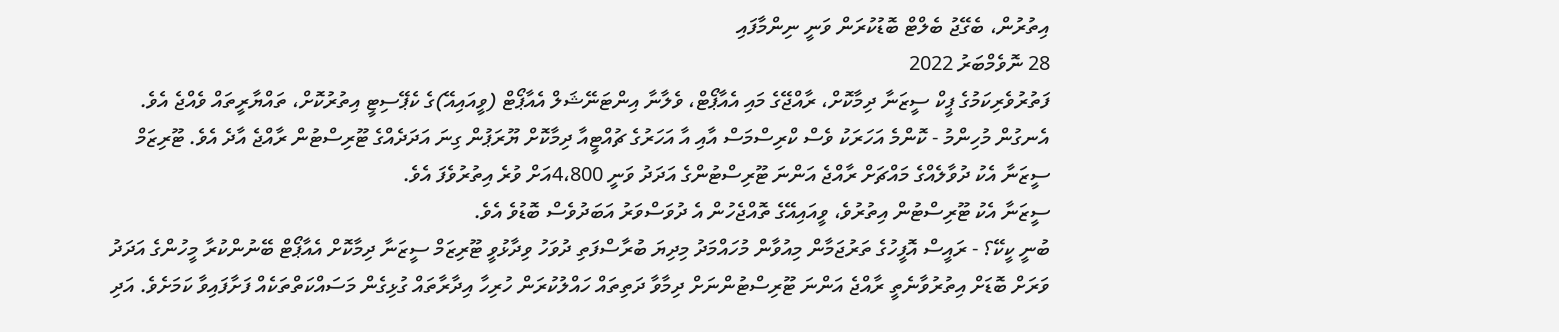އިތުރުން، ބެގޭޖު ބެލްޓް ބޮޑުކުރަން ވަނީ ނިންމާފައި
28 ނޮވެމްބަރު 2022
ފަތުރުވެރިކަމުގެ ޕީކް ސީޒަނާ ދިމާކޮށް، ރާއްޖޭގެ މައި އެއާޕޯޓް، ވެލާނާ އިންޓަނޭޝަލް އެއާޕޯޓް (ވީއައިއޭ)ގެ ކެޕޭސިޓީ އިތުރުކޮށް، ތައްޔާރީތައް ވެއްޖެ އެވެ.
އެނގުން މުހިންމު - ކޮންމެ އަހަރަކު ވެސް ކްރިސްމަސް އާއި އާ އަހަރުގެ ޗުއްޓީއާ ދިމާކޮށް ޔޫރަޕުން ގިނަ އަދަދެއްގެ ޓޫރިސްޓުން ރާއްޖެ އާދެ އެވެ. ޓޫރިޒަމް ސީޒަނާ އެކު ދުވާލެއްގެ މައްޗަށް ރާއްޖެ އަންނަ ޓޫރިސްޓުންގެ އަދަދު ވަނީ 4،800އަށް ވުރެ އިތުރުވެފަ އެވެ.
ސީޒަނާ އެކު ޓޫރިސްޓުން އިތުރުވެ، ވީއައިއޭގެ ތޮއްޖެހުން އެ ދުވަސްވަރު އަބަދުވެސް ބޮޑުވެ އެވެ.
ބުނީ ކީކޭ؟ - ރައީސް އޮފީހުގެ ތަރުޖަމާން މިއުވާން މުހައްމަދު މިދިޔަ ބުރާސްފަތި ދުވަހު ވިދާޅުވީ ޓޫރިޒަމް ސީޒަނާ ދިމާކޮށް އެއާޕޯޓް ބޭނުންކުރާ މީހުންގެ އަދަދު ވަރަށް ބޮޑަށް އިތުރުވާނެތީ ރާއްޖެ އަންނަ ޓޫރިސްޓުންނަށް ދިމާވާ ދަތިތައް ހައްލުކުރަން ހުރިހާ އިދާރާތައް ގުޅިގެން މަސައްކަތްތަކެއް ފަށާފައިވާ ކަމަށެވެ. އަދި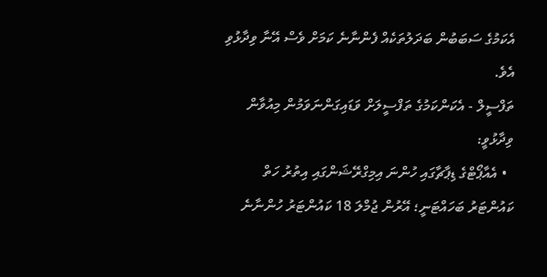އެކަމުގެ ސަބަބުން ބަދަލުތަކެއް ފެންނާނެ ކަމަށް ވެސް އޭނާ ވިދާޅުވި އެވެ.
ތަފްސީލް - އެކަންކަމުގެ ތަފްސީލަށް ވަޑައިގަންނަވަމުން މިއުވާން ވިދާޅުވީ:
  • އެއާޕޯޓްގެ ޑިޕާޗާގައި ހުންނަ އިމިގްރޭޝަންގައި އިތުރު ހަތް ކައުންޓަރު ބަހައްޓަނީ؛ އޭރުން ޖުމްލަ 18 ކައުންޓަރު ހުންނާނެ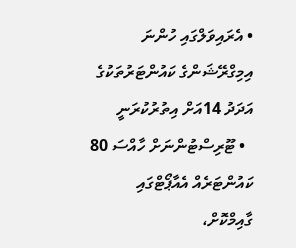• އެރައިވަލްގައި ހުންނަ އިމިގްރޭޝަންގެ ކައުންޓަރުތަކުގެ އަދަދު 14އަށް އިތުރުކުރަނީ
  • ޓޫރިސްޓުންނަށް ހާއްސަ 80 ކައުންޓަރެއް އެއާޕޯޓްގައި ގާއިމްކޮށް،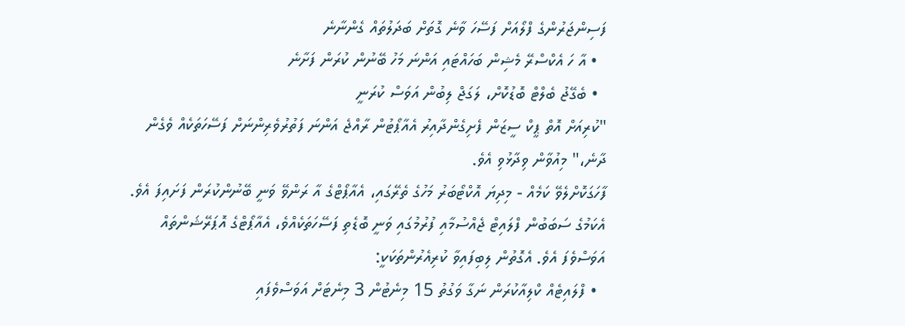ފަސިންޖަރުންގެ ފްލޯއަށް ފަސޭހަ ވާނެ ގޮތަށް ބަދަލުތައް ގެންނާނެ
  • އާ ހަ އެކްސްރޭ މެޝިން ބަހައްޓައި އަންނަ މަހު ބޭނުން ކުރަން ފަށާނެ
  • ބެގޭޖު ބެލްޓް ބޮޑުކޮށް، ލަގަޖް ލިބުން އަވަސް ކުރަނީ
"ކުރިއަށް އޮތް ޕީކް ސީޒަން ފެށިގެންދާއިރު އެއާޕޯޓުން ރާއްޖެ އަންނަ ފަތުރުވެރިންނަށް ފަސޭހަތަކެއް ވެގެން ދާނެ،" މިއުވާން ވިދާޅުވި އެވެ.
ފާހަގަކޮށްލެވޭ ކަމެއް - މިދިޔަ އޮކްޓޯބަރު މަހުގެ ތެރޭގައި، އެއާޕޯޓްގެ އާ ރަންވޭ ވަނީ ބޭނުންކުރަން ފަށައިފަ އެވެ. އެކަމުގެ ސަބަބުން ފްލައިޓް ޖެއްސުމާއި ފުރުމުގައި ވަނީ ބޮޑެތި ފަސޭހަތަކެއްވެ، އެއާޕޯޓްގެ އޮޕަރޭޝަންތައް އަވަސްވެފަ އެވެ. އެގޮތުން ލިބިފައިވާ ކުރިއެރުންތަކަކީ:
  • ފްލައިޓެއް ކްލިއާކުރަން ނަގާ ވަގުތު 15 މިނެޓުން 3 މިނެޓަށް އަވަސްވެފައި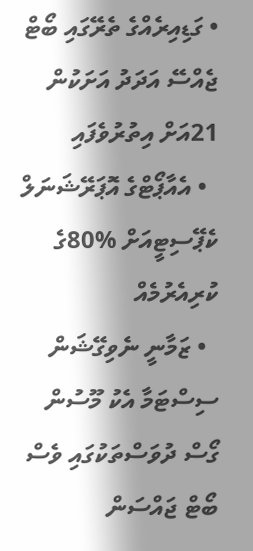• ގަޑިއިރެއްގެ ތެރޭގައި ބޯޓް ޖެއްސޭ އަދަދު އަށަކުން 21އަށް އިތުރުވެފައި
  • އެއާޕޯޓްގެ އޮޕަރޭޝަނަލް ކެޕޭސިޓީއަށް %80ގެ ކުރިއެރުމެއް
  • ޒަމާނީ ނެވިގޭޝަން ސިސްޓަމާ އެކު މޫސުން ގޯސް ދުވަސްތަކުގައި ވެސް ބޯޓް ޖައްސަން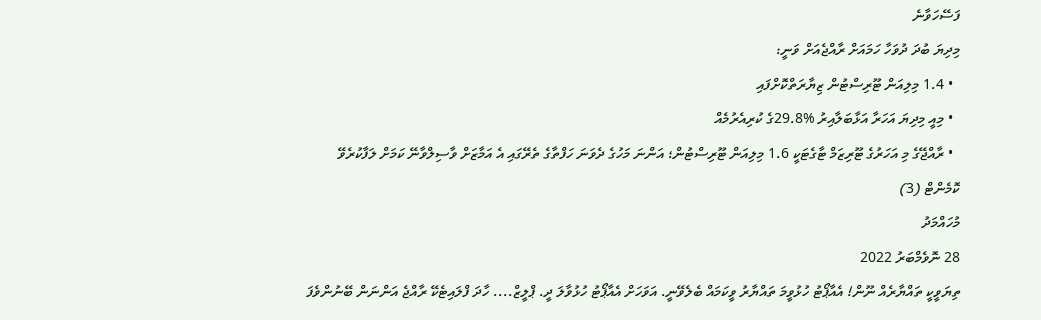ފަސޭހަވާނެ
މިދިޔަ ބުދަ ދުވަހާ ހަމައަށް ރާއްޖެއަށް ވަނީ:
  • 1.4 މިލިއަން ޓޫރިސްޓުން ޒިޔާރަތްކޮށްފައި
  • މިއީ މިދިޔަ އަހަރާ އަޅާބަލާއިރު %29.8ގެ ކުރިއެރުމެއް
  • ރާއްޖޭގެ މި އަހަރުގެ ޓޫރިޒަމް ޓާގެޓަކީ 1.6 މިލިއަން ޓޫރިސްޓުން؛ އަންނަ މަހުގެ ދެވަނަ ހަފްތާގެ ތެރޭގައި އެ އަމާޒަށް ވާސިލްވާނޭ ކަމަށް ލަފާކުރެވޭ
ކޮމެންޓް (3)
މުހައްމަދު
28 ނޮވެމްބަރު 2022
ތިޔަވީކީ ތައްޔާރެއް ނޫން! އެއާޕޯޓު ހުޅުވީމަ ތައްޔާރު ވީކަމައް ބެލެވޭނީ. އަވަހަށް އެއާޕޯޓު ހުޅުވާލަ ދީ. ޕްލީޒް.... ހާދަ ފްލައިޓެކޭ ރާއްޖެ އަންނަން ބޭނުންވެފަ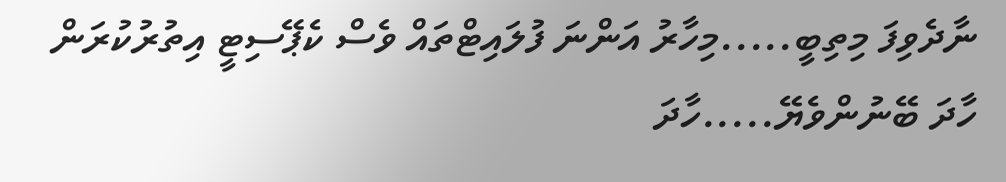ނާދެވިފަ މިތިބީ.....މިހާރު އަންނަ ފުލައިޓްތައް ވެސް ކެޕޭސިޓީ އިތުރުކުރަން ހާދަ ބޭނުންވެޔޭ.....ހާދަ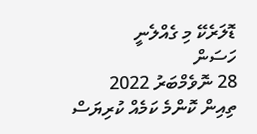ޑޮލަރެކޭ މި ގެއްލެނީ
ހަސަން
28 ނޮވެމްބަރު 2022
ތިއިން ކޮންމެ ކަމެއް ކުރިޔަސް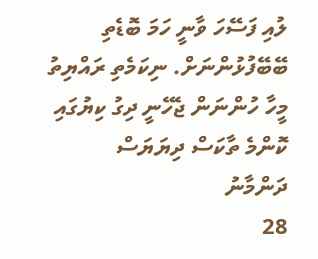ލުއި ފަސޭހަ ވާނީ ހަމަ ބޮޑެތި ބޭބޭފުޅުންނަށް. ނިކަމެތި ރައްޔިތު މީހާ ހުންނަން ޖެހޭނީ ދިގު ކިޔުގައި ކޮންމެ ތާކަސް ދިޔަޔަސް
ދަންމާނު
28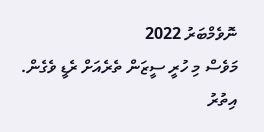ނޮވެމްބަރު 2022
މަވެސް މި ހުރީ ސީޒަން ތެރެއަށް ރެޑީ ވެގެން.
އިތުރު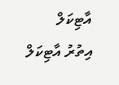އާޓިކަލް
އިތުރު އާޓިކަލް